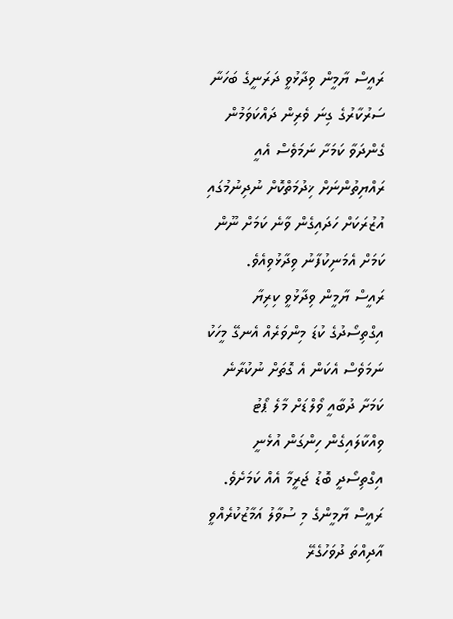ރައީސް ޔާމީން ވިދާޅުވީ ދަރަނީގެ ބަހަނާ ސަރުކާރުގެ ގިނަ ވެރިން ދައްކަވަމުން ގެންދަވާ ކަމަށާ ނަމަވެސް އެއީ ރައްޔިތުންނަށް ޚިދުމަތްކޮށް ނުދިނުމުގައި އުޒުރަކަށް ހަދައިގެން ވާނެ ކަމަށް ނޫން ކަމަށް އެމަނިކުފާނު ވިދާޅުވިއެވެ.
ރައީސް ޔާމީން ވިދާޅުވީ ކިރިޔާ އިގްތިސޯދުގެ ކުޑަ މިންވަރެއް އެނގޭ މީހަކު ނަމަވެސް އެކަން އެ ގޮތަށް ނުކުރާނެ ކަމަށާ ދުބާއީ ވޯލްޑަށް މާލެ ޕޯޓު ވިއްކާލައިގެން ހިންގަން އުޅެނީ އިގްތިސޯދީ ބޮޑު ޖަރީމާ އެއް ކަމަށެވެ.
ރައީސް ޔާމީންގެ މި ސުވާލު އަމާޒުކުރެއްވީ އާދިއްތަ ދުވަހުގެރޭ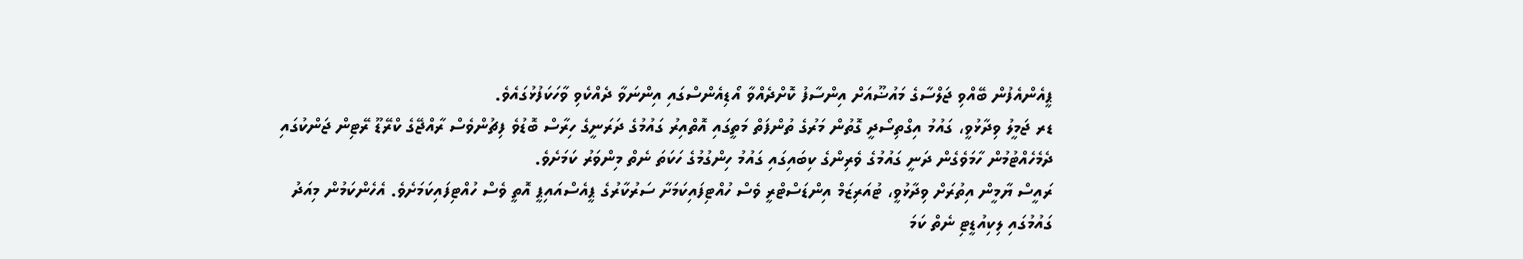ޕީއެންއެފުން ބޭއްވި ޖަލްސާގެ މައުޟޫއަށް އިންސާފު ކޮށްދެއްވާ އޯޑިއެންސްގައި އިންނަވާ ދެއްކެވި ވާހަކަފުޅުގައެވެ.
ޑރ ޖަމީލު ވިދާޅުވީ، ގައުމު އިގްތިސޯދީ ގޮތުން މަރުގެ ތުންފަތް މަތީގައި އޮތްއިރު ގައުމުގެ ދަރަނީގެ ހިރާސް ބޮޑުވެ ފިޗުންވެސް ރާއްޖޭގެ ކްރޭޑޫ ރޭޓިން ޖަންކުގައި ދެމެހެއްޓުމުން ހާމަވެގެން ދަނީ ގައުމުގެ ވެރިންގެ ކިބައިގައި ގައުމު ހިންގުމުގެ ހަކަތަ ނެތް މިންވަރު ކަމަށެވެ.
ރައީސް ޔާމީން އިތުރަށް ވިދާޅުވީ، ޓުއަރިޒަމް އިންޑަސްޓްރީ ވެސް ހުއްޓިފައިކަމަށާ ސަރުކާރުގެ ޕީއެސްއައިޕީ އޮތީ ވެސް ހުއްޓިފައިކަމަށެވެ. އެހެންކަމުން މިއަދު ގައުމުގައި ލިކިއުޑީޓި ނެތް ކަމަ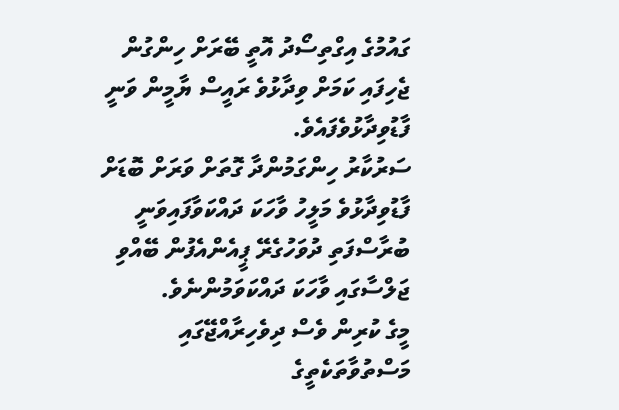ގައުމުގެ އިގްތިސޯދު އޮތީ ބޭރަށް ހިންގުން ޖެހިފައި ކަމަށް ވިދާޅުވެ ރައީސް ޔާމީން ވަނީ ފާޑުވިދާޅުވެފައެވެ.
ސަރުކާރު ހިންގަމުންދާ ގޮތަށް ވަރަށް ބޮޑަށް ފާޑުވިދާޅުވެ މަލީހު ވާހަކަ ދައްކަވާފައިވަނީ ބުރާސްފަތި ދުވަހުގެރޭ ޕީއެންއެފުން ބޭއްވި ޖަލްސާގައި ވާހަކަ ދައްކަވަމުންނެވެ.
މީގެ ކުރިން ވެސް ދިވެހިރާއްޖޭގައި މަސްތުވާތަކެތީގެ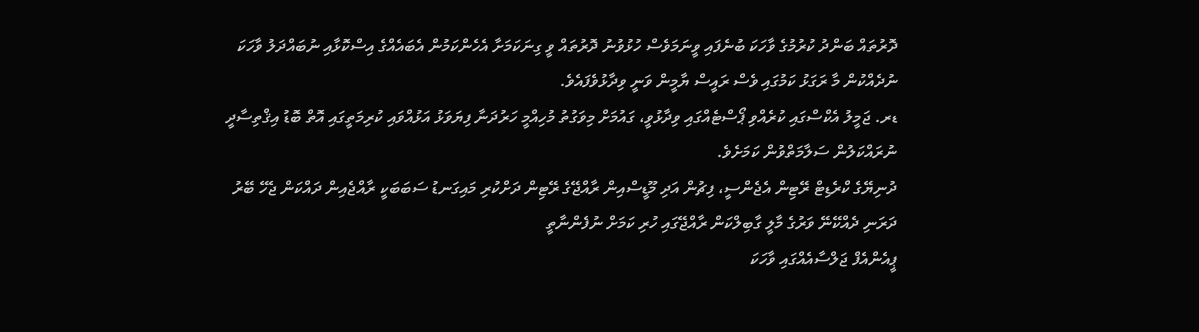ދޮރުތައް ބަންދު ކުރުމުގެ ވާހަކަ ބުނެފައި ވީނަމަވެސް ހުޅުވުނު ދޮރުތައް ވީ ގިނަކަމަށާ އެހެންކަމުން އެބައެއްގެ އިސްކޮޅާއި ނުބައްދަލު ވާހަކަ ނުދެއްކުން މާ ރަގަޅު ކަމުގައި ވެސް ރައީސް ޔާމީން ވަނީ ވިދާޅުވެފައެވެ.
ޑރ. ޖަމީލު އެކްސްގައި ކުރެއްވި ޕޯސްޓެއްގައި ވިދާޅުވީ، ގައުމަށް މިވަގުތު މުހިއްމީ ހަރުދަނާ ފިޔަވަޅު އަޅުއްވައި ކުރިމަތީގައި އޮތް ބޮޑު އިޤްތިސާދީ ނުރައްކަލުން ސަލާމަތްވުން ކަމަށެވެ.
ދުނިޔޭގެ ކްރެޑިޓް ރޭޓިން އެޖެންސީ، ފިޗުން އަދި މޫޑީސްއިން ރާއްޖޭގެ ރޭޓިން ދަށްކުރި މައިގަނޑު ސަބަބަކީ ރާއްޖެއިން ދައްކަން ޖެހޭ ބޭރު ދަރަނި ދެއްކޭނޭ ވަރުގެ މާލީ ގާބިލްކަން ރާއްޖޭގައި ހުރި ކަމަށް ނުފެންނާތީ
ޕީއެންއެފް ޖަލްސާއެއްގައި ވާހަކަ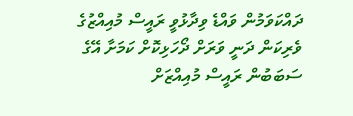ދައްކަވަމުން ވައްޑެ ވިދާޅުވީ ރައީސް މުއިއްޒުގެ ވެރިކަން ދަނީ ވަރަށް ދޯހަޅިކޮށް ކަމަށާ އޭގެ ސަބަބުން ރައީސް މުއިއްޒަށް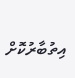އިތުބާރުކޮށް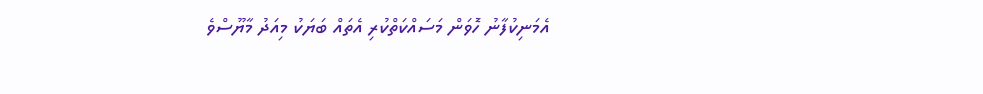އެމަނިކުފާނު ހޮވަން މަސައްކަތްކުރި އެތައް ބަޔަކު މިއަދު މާޔޫސްވެ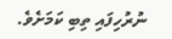ނުރުހިފައި ތިބި ކަމަށެވެ.